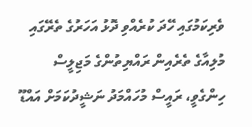ވެރިކަމުގައި ހޭދަ ކުރެއްވި ދޮޅު އަހަރުގެ ތެރޭގައި މުލިއާގެ ތެރެއިން ރައްޔިތުންގެ މަޖިލީސް ހިންގެވީ، ރައީސް މުހައްމަދު ނަޝީދުކަމަށް އައްޑޫ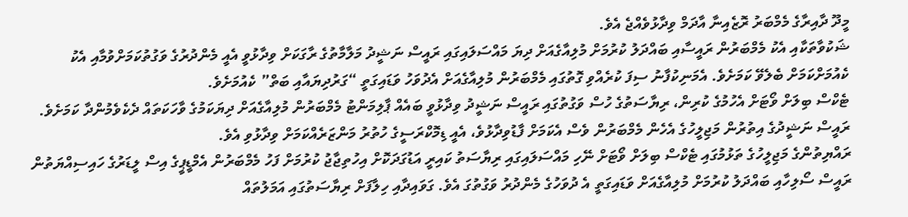މީދޫ ދާއިރާގެ މެމްބަރު ރޮޒެއިނާ އާދަމް ވިދާޅުވެއްޖެ އެވެ.
ޝަކުވާތަކާއި އެކު މެމްބަރުން ރައީސާއި ބައްދަލު ކުރުމަށް މުލިއާގެއަށް ދިޔަ މައްސަލައިގައި ރައީސް ނަޝީދު މަލާމާތުގެ ރާގަކަށް ވިދާޅުވީ އެއީ މެންދުރުގެ ވަގުތުކަމަށްވުމާއި އެކު ކެއުމަށްކަމަށް ބެލެވޭ ކަމަށެވެ. އެމަނިކުފާނު ސިފަ ކުރެއްވި ގޮތުގައި މެމްބަރުން މުލިއާގެއަށް އެދުވަހު ވަޑައިގަތީ “ގަރުދިޔައާއި ބަތް” ކެއުމަށެވެ.
ޓެކްސް ބިލަށް ވޯޓަށް އެހުމުގެ ކުރިން، ރިޔާސަތުގެ ހުސް ވަގުތުގައި ރައީސް ނަޝީދު ވިދާޅުވީ ބައެއް ޕާލިމަންޓު މެމްބަރުން މުލިއާގެއަށް ދިޔަކަމުގެ ވާހަކަތައް ދެކެވެމުންދާ ކަމަށެވެ. ރައީސް ނަޝީދުގެ އިތުރުން މަޖިލީހުގެ އެހެން މެމްބަރުން ވެސް އެކަމަށް ފާޑުވިދާޅުވެ، އެއީ ޑިމޮކްރަސީގެ ހުތުރު މަންޒަރެއްކަމަށް ވިދާޅުވި އެވެ.
ރައްޔިތުންގެ މަޖިލީހުގެ ތަޅުމުގައި ޓެކްސް ބިލަށް ވޯޓަށް ނޭހި މައްސަލައިގައި ރިޔާސަތު ކައިރީ އަޑުގަދަކޮށް އިހުތިޖާޖު ކުރުމަށް ފަހު މެމްބަރުން އެމްޑީޕީގެ އިސް ލީޑަރުގެ ހައިސިއްޔަތުން ރައީސް ސޯލިހާއި ބައްދަލު ކުރުމަށް މުލިއާގެއަށް ވަޑައިގަތީ އެ ދުވަހުގެ މެންދުރު ވަގުތުގަ އެވެ. ގަވައިދާއި ހިލާފަށް ރިޔާސަތުގައި އަމަލުތައް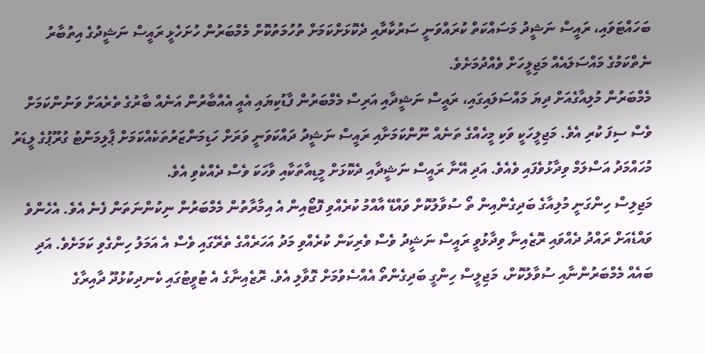ބަހައްޓަވައި، ރައީސް ނަޝީދު މަސައްކަތް ކުރައްވަނީ ސަރުކާރާއި ދެކޮޅަށްކަމަށް ތުހުމަތުކޮށް މެމްބަރުން ހުށަހެޅީ ރައީސް ނަޝީދުގެ އިތުބާރު ނެތްކަމުގެ މައްސަލައެއް މަޖިލީހަށް ވެއްދުމަށެވެ.
މެމްބަރުން މުލިއާގެއަށް ދިޔަ މައްސަލައިގައި، ރައީސް ނަޝީދާއި އަރިސް މެމްބަރުން ފާޑުކިޔައި އެއީ އެއްބާރުން އަނެއް ބާރުގެ ތެރެއަށް ވަނުންކަމަށް ވެސް ސިފަ ކުރި އެވެ. މަޖިލީހަކީ ވަކި މީހެއްގެ ތަނެއް ނޫންކަމަށާއި ރައީސް ނަޝީދު ދައްކަވަނީ ވަރަށް ހަޑިމަންޒަރުތަކެއްކަމަށް ޕާލިމަންޓު ގުރޫޕުގެ ލީޑަރު މުހައްމަދު އަސްލަމް ވިދާޅުވެފައި ވެއެވެ. އަދި އޭނާ ރައީސް ނަޝީދާއި ދެކޮޅަށް މީޑިއާތަކާއި ވާހަކަ ވެސް ދެއްކެވި އެވެ.
މަޖިލިސް ހިންގަނީ މުލިއާގެ ބަދިގެންއިން ތޯ ސުވާލުކޮށް ވައްޑޭ އާއްމު ކުރެއްވި ފޮޓޯއިން އެ އިމާރާތުން މެމްބަރުން ނިކުންނަތަން ފެނެ އެވެ. އެހެންވެ ވައްޑެއަށް ރައްދު ދެއްވައި ރޮޒެއިނާ ވިދާޅުވީ ރައީސް ނަޝީދު ވެސް ވެރިކަން ކުރެއްވި މަދު އަހަރެއްގެ ތެރޭގައި ވެސް އެ އަމަލު ހިންގެވި ކަމަށެވެ. އަދި ބައެއް މެމްބަރުންނާއި ސުވާލުކޮށް، މަޖިލީސް ހިންގީ ބަދިގެންތޯ އެއްސެވުމަށް ގޮވާލި އެވެ. ރޮޒެއިނާގެ އެ ޓުވީޓުގައި ކެނދިކުޅުދޫ ދާއިރާގެ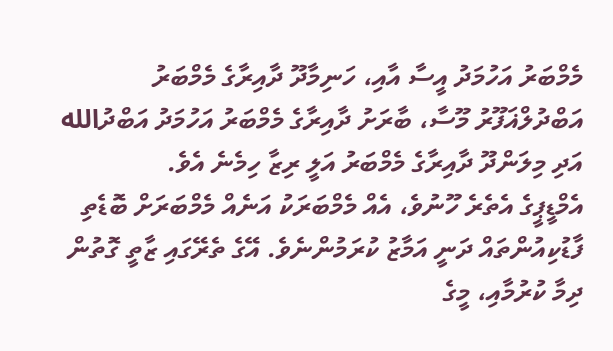މެމްބަރު އަހުމަދު އީސާ އާއި، ހަނިމާދޫ ދާއިރާގެ މެމްބަރު އަބްދުލްޣަފޫރު މޫސާ، ބާރަށު ދާއިރާގެ މެމްބަރު އަހުމަދު އަބްދުالله އަދި މިލަންދޫ ދާއިރާގެ މެމްބަރު އަލީ ރިޒާ ހިމެނެ އެވެ.
އެމްޑީޕީގެ އެތެރެ ހޫނުވެ، އެއް މެމްބަރަކު އަނެއް މެމްބަރަށް ބޮޑެތި ފާޑުކިއުންތައް ދަނީ އަމާޒު ކުރަމުންނެވެ. އޭގެ ތެރޭގައި ޒާތީ ގޮތުން ދިމާ ކުރުމާއި، މީގެ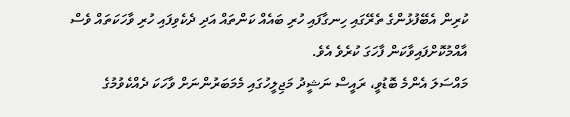ކުރިން އެބޭފުޅުންގެ ތެރޭގައި ހިނގާފައި ހުރި ބައެއް ކަންތައް އަދި ދެކެވިފައި ހުރި ވާހަކަތައް ވެސް އާއްމުކޮށްފައިވާކަން ފާހަގަ ކުރެވެ އެވެ.
މައްސަލަ އެންމެ ބޮޑުވީ، ރައީސް ނަޝީދު މަޖިލީހުގައި މެމަބަރުންނަށް ވާހަކަ ދެއްކެވުމުގެ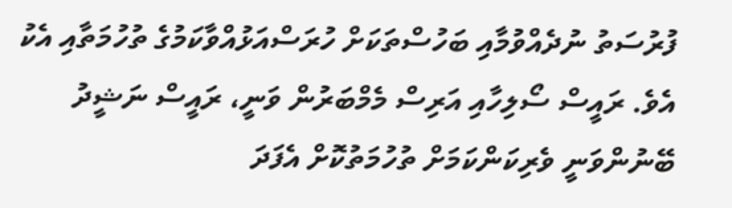ފުރުސަތު ނުދެއްވުމާއި ބަހުސްތަކަށް ހުރަސްއަޅުއްވާކަމުގެ ތުހުމަތާއި އެކު އެވެ. ރައީސް ސޯލިހާއި އަރިސް މެމްބަރުން ވަނީ، ރައީސް ނަޝީދު ބޭނުންވަނީ ވެރިކަންކަމަށް ތުހުމަތުކޮށް އެފަދަ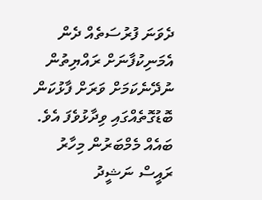ދެވަނަ ފުރުސަތެއް ދެން އެމަނިކުފާނަށް ރައްޔިތުން ނުދޭނެކަމަށް ވަރަށް ފާޅުކަން ބޮޑުގޮތެއްގައި ވިދާޅުވެފަ އެވެ. ބައެއް މެމްބަރުން މިހާރު ރައީސް ނަޝީދު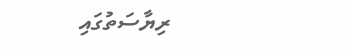ރިޔާސަތުގައި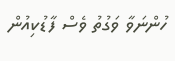ހުންނަވާ ވަގުތު ވެސް ފާޑުކިއުން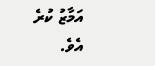އަމާޒު ކުރެ އެވެ.